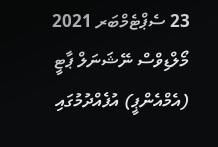23 ސެޕްޓެމްބަރ 2021
މޯލްޑިވްސް ނޭޝަނަލް ޕާޓީ (އެމްއެންޕީ) އުފެއްދުމުގައި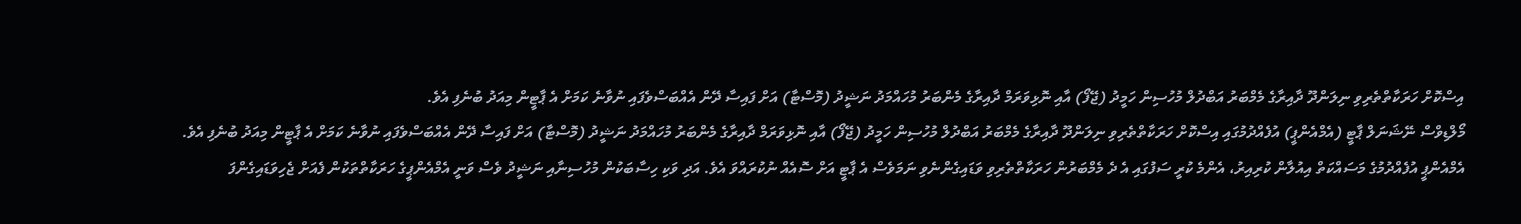އިސްކޮށް ހަރަކާތްތެރިވި ނިލަންދޫ ދާއިރާގެ މެމްބަރު އަބްދުލް މުހުސިން ހަމީދު (ޖޭފޯ) އާއި ނޮޅިވަރަމް ދާއިރާގެ މެންބަރު މުހައްމަދު ނަޝީދު (މޮސްޓާ) އަށް ފައިސާ ދޭން އެއްބަސްވެފައި ނުވާނެ ކަމަށް އެ ޕާޓީން މިއަދު ބުނެފި އެވެ.
މޯލްޑިވްސް ނޭޝަނަލް ޕާޓީ (އެމްއެންޕީ) އުފެއްދުމުގައި އިސްކޮށް ހަރަކާތްތެރިވި ނިލަންދޫ ދާއިރާގެ މެމްބަރު އަބްދުލް މުހުސިން ހަމީދު (ޖޭފޯ) އާއި ނޮޅިވަރަމް ދާއިރާގެ މެންބަރު މުހައްމަދު ނަޝީދު (މޮސްޓާ) އަށް ފައިސާ ދޭން އެއްބަސްވެފައި ނުވާނެ ކަމަށް އެ ޕާޓީން މިއަދު ބުނެފި އެވެ.
އެމްއެންޕީ އުފެއްދުމުގެ މަސައްކަތް އިއުލާން ކުރިއިރު، އެންމެ ކުރީ ސަފުގައި އެ ދެ މެމްބަރުން ހަރަކާތްތެރިވި ވަޑައިގެންނެވި ނަމަވެސް އެ ޕާޓީ އަށް ސޮއެއް ނުކުރައްވަ އެވެ. އަދި ވަކި ހިސާބަކުން މުހުސިނާއި ނަޝީދު ވެސް ވަނީ އެމްއެންޕީގެ ހަރަކާތްތަކުން ފެއަށް ޖެހިވަޑައިގެންފަ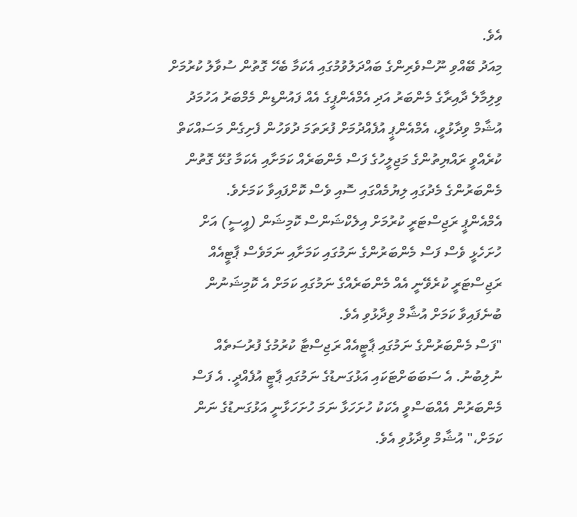އެވެ.
މިއަދު ބޭއްވި ނޫސްވެރިންގެ ބައްދަލުވުމުގައި އެކަމާ ބެހޭ ގޮތުން ސުވާލު ކުރުމަށް ވިލިމާލެ ދާއިރާގެ މެންބަރު އަދި އެމްއެންޕީގެ އެއް ފައުންޑިން މެމްބަރު އަހުމަދު އުޝާމް ވިދާޅުވީ، އެމްއެންޕީ އުފެއްދުމަށް ފުރަތަމަ ދުވަހުން ފެށިގެން މަސައްކަތް ކުރެއްވީ ރައްޔިތުންގެ މަޖިލީހުގެ ފަސް މެންބަރެއް ކަމަށާއި އެކަމާ ގުޅޭ ގޮތުން މެންބަރުންގެ މެދުގައި ލިޔުމެއްގައި ސޮއި ވެސް ކޮށްފައިވާ ކަމަށެވެ.
އެމްއެންޕީ ރަޖިސްޓަރީ ކުރުމަށް އިލެކްޝަންސް ކޮމިޝަން (އީސީ) އަށް ހުށަހެޅީ ވެސް ފަސް މެންބަރުންގެ ނަމުގައި ކަމަށާއި ނަމަވެސް ޕާޓީއެއް ރަޖިސްޓަރީ ކުރެވޭނީ އެއް މެންބަރެއްގެ ނަމުގައި ކަމަށް އެ ކޮމިޝަނުން ބުނެފައިވާ ކަމަށް އުޝާމް ވިދާޅުވި އެވެ.
"ފަސް މެންބަރުންގެ ނަމުގައި ޕާޓީއެއް ރަޖިސްޓާ ކުރުމުގެ ފުރުސަތެއް ނުލިބުނު. އެ ސަބަބަށްޓަކައި އަޅުގަނޑުގެ ނަމުގައި ޕާޓީ އުފެއްދީ. އެ ފަސް މެންބަރުން އެއްބަސްވީ އެކަކު ހުށަހަޅާ ނަމަ ހުށަހަޅާނީ އަޅުގަނޑުގެ ނަން ކަމަށް،" އުޝާމް ވިދާޅުވި އެވެ.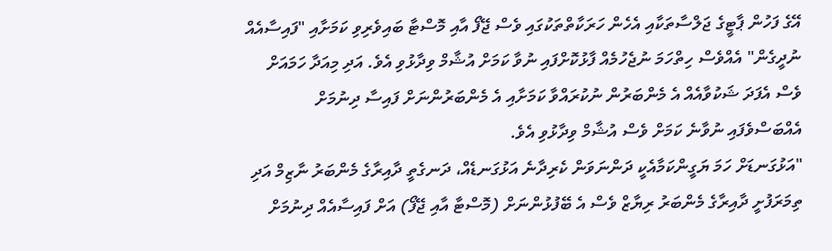އޭގެ ފަހުން ޕާޓީގެ ޖަލްސާތަކާއި އެހެން ހަރަކާތްތަކުގައި ވެސް ޖޭފޯ އާއި މޮސްޓާ ބައިވެރިވި ކަމަށާއި "ފައިސާއެއް ނުދީގެން" އެއްވެސް ހިތްހަމަ ނުޖެހުމެއް ފާޅުކޮށްފައި ނުވާ ކަމަށް އުޝާމް ވިދާޅުވި އެވެ. އަދި މިއަދާ ހަމައަށް ވެސް އެފަދަ ޝަކުވާއެއް އެ މެންބަރުން ނުކުރައްވާ ކަމަށާއި އެ މެންބަރުންނަށް ފައިސާ ދިނުމަށް އެއްބަސްވެފައި ނުވާނެ ކަމަށް ވެސް އުޝާމް ވިދާޅުވި އެވެ.
"އަޅުގަނޑަށް ހަމަ ޔަގީންކަމާއެކީ ދަންނަވަން ކެރިދާނެ އަޅުގަނޑެއް، ދަނގެތީ ދާއިރާގެ މެންބަރު ނާޒިމް އަދި ތިމަރަފުށީ ދާއިރާގެ މެންބަރު ރިޔާޒް ވެސް އެ ބޭފުޅުންނަށް (މޮސްޓާ އާއި ޖޭފޯ) އަށް ފައިސާއެއް ދިނުމަށް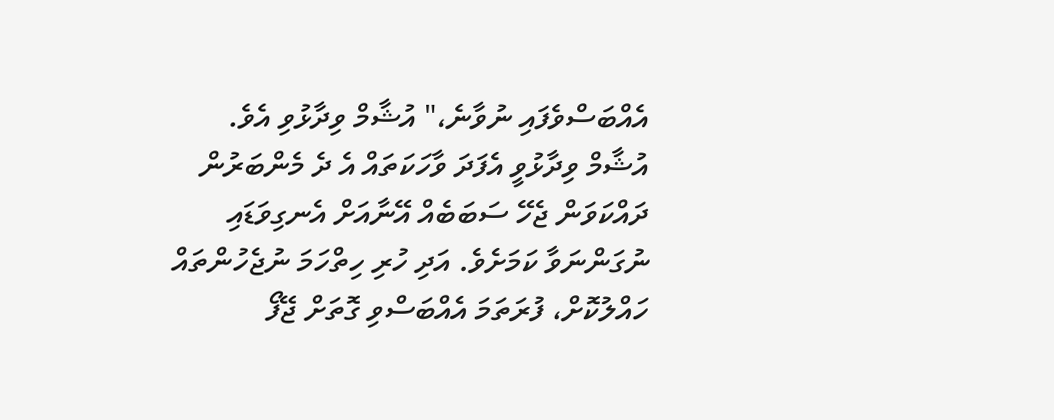އެއްބަސްވެފައި ނުވާނެ،" އުޝާމް ވިދާޅުވި އެވެ.
އުޝާމް ވިދާޅުވީ އެފަދަ ވާހަކަތައް އެ ދެ މެންބަރުން ދައްކަވަން ޖެހޭ ސަބަބެއް އޭނާއަށް އެނގިވަޑައި ނުގަންނަވާ ކަމަށެވެ. އަދި ހުރި ހިތްހަމަ ނުޖެހުންތައް ހައްލުކޮށް، ފުރަތަމަ އެއްބަސްވި ގޮތަށް ޖޭފޯ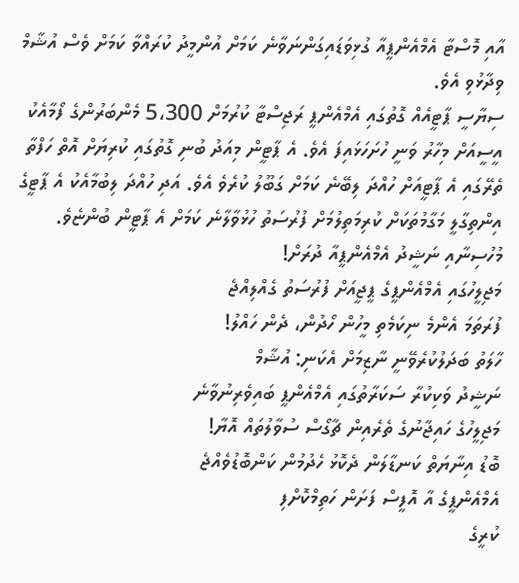އާއި މޮސްޓާ އެމްއެންޕީއާ ގުޅިވަޑައިގަންނަވާނެ ކަމަށް އުންމީދު ކުރައްވާ ކަމަށް ވެސް އުޝާމް ވިދާޅުވި އެވެ.
ސިޔާސީ ޕާޓީއެއް ގޮތުގައި އެމްއެންޕީ ރަޖިސްޓާ ކުރުމަށް 5،300 މެންބަރުންގެ ފޯމާއެކު އީސީއަށް މިހާރު ވަނީ ހުށަހަޅައިފަ އެވެ. އެ ޕާޓީން މިއަދު ބުނި ގޮތުގައި ކުރިޔަށް އޮތް ހަފްތާ ތެރޭގައި އެ ޕާޓީއަށް ހުއްދަ ލިބޭނެ ކަމަށް ގަބޫލު ކުރެވެ އެވެ. އަދި ހުއްދަ ލިބުމާއެކު އެ ޕާޓީގެ އިންތިގާލީ މަގާމުތަކަށް ކުރިމަތިލުމަށް ފުރުސަތު ހުޅުވާލާނެ ކަމަށް އެ ޕާޓީން ބުންޏެވެ.
މުހުސިނާއި ނަޝީދު އެމްއެންޕީއާ ދުރަށް!
މަޖިލީހުގައި އެމްއެންޕީގެ ޕީޖީއަށް ފުރުސަތު ގެއްލިއްޖެ
ފުރަތަމަ އެންމެ ނިކަމެތި މީހުން ހޯދުން، ދެން ހައްލު!
ހާލަތު ބަދަލުކުރެވޭނީ ނާޒިމަށް އެކަނި: އުޝާމް
ނަޝީދު ވަކިކުރާ ސަކަރާތުގައި އެމްއެންޕީ ބައިވެރިނުވާނެ
މަޖިލީހުގެ ހައިޖާނުގެ ތެރެއިން ޗާގޯސް ސުވާލުތައް އޮޔާ!
ބޮޑު އިނާޔަތް ކަނޑާލަން ދެކޮޅު ހެދުމުން ކަންބޮޑުވެއްޖެ
އެމްއެންޕީގެ އާ އޮފީސް ފަށަން ހަތިމްކޮށްފި
ކުރީގެ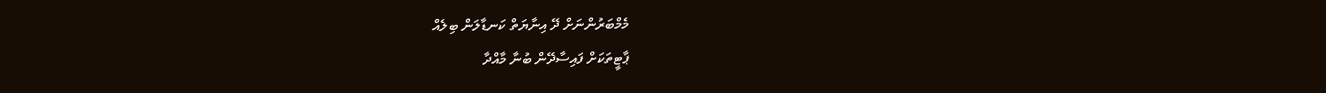މެމްބަރުންނަށް ދޭ އިނާޔަތް ކަނޑާލަން ބިލެއް
ޕާޓީތަކަށް ފައިސާދޭން ބުނާ މާއްދާ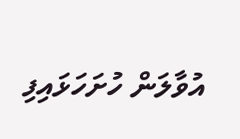އުވާލަން ހުށަހަޅައިފި